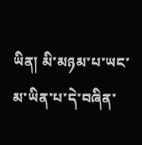ཡིན། མི་མཉམ་པ་ཡང་མ་ཡིན་པ་དེ་བཞིན་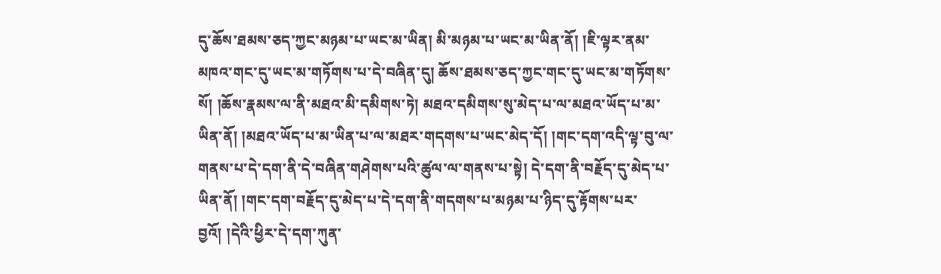དུ་ཆོས་ཐམས་ཅད་ཀྱང་མཉམ་པ་ཡང་མ་ཡིན། མི་མཉམ་པ་ཡང་མ་ཡིན་ནོ། །ཇི་ལྟར་ནམ་མཁའ་གང་དུ་ཡང་མ་གཏོགས་པ་དེ་བཞིན་དུ། ཆོས་ཐམས་ཅད་ཀྱང་གང་དུ་ཡང་མ་གཏོགས་སོ། །ཆོས་རྣམས་ལ་ནི་མཐའ་མི་དམིགས་ཏེ། མཐའ་དམིགས་སུ་མེད་པ་ལ་མཐའ་ཡོད་པ་མ་ཡིན་ནོ། །མཐའ་ཡོད་པ་མ་ཡིན་པ་ལ་མཐར་གདགས་པ་ཡང་མེད་དོ། །གང་དག་འདི་ལྟ་བུ་ལ་གནས་པ་དེ་དག་ནི་དེ་བཞིན་གཤེགས་པའི་ཚུལ་ལ་གནས་པ་སྟེ། དེ་དག་ནི་བརྗོད་དུ་མེད་པ་ཡིན་ནོ། །གང་དག་བརྗོད་དུ་མེད་པ་དེ་དག་ནི་གདགས་པ་མཉམ་པ་ཉིད་དུ་རྟོགས་པར་བྱའོ། །དེའི་ཕྱིར་དེ་དག་ཀུན་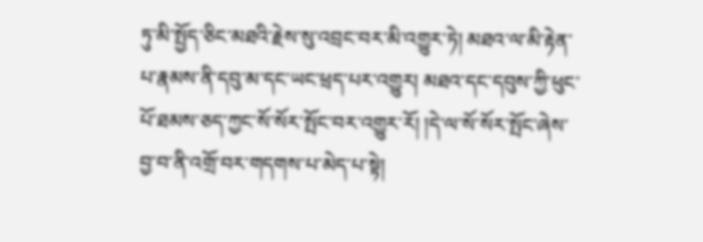ཏུ་མི་སྤྱོད་ཅིང་མཐའི་རྗེས་སུ་འབྲང་བར་མི་འགྱུར་ཏེ། མཐའ་ལ་མི་རྟེན་པ་རྣམས་ནི་དབུ་མ་དང་ཡང་ཕྲད་པར་འགྱུར། མཐའ་དང་དབུས་ཀྱི་ཕུང་པོ་ཐམས་ཅད་ཀྱང་སོ་སོར་སྤོང་བར་འགྱུར་རོ། །དེ་ལ་སོ་སོར་སྤོང་ཞེས་བྱ་བ་ནི་འགྲོ་བར་གདགས་པ་མེད་པ་སྟེ།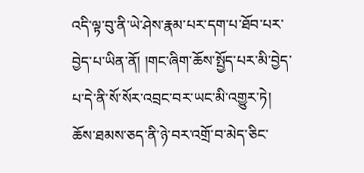འདི་ལྟ་བུ་ནི་ཡེ་ཤེས་རྣམ་པར་དག་པ་ཐོབ་པར་བྱེད་པ་ཡིན་ནོ། །གང་ཞིག་ཆོས་སྤྱོད་པར་མི་བྱེད་པ་དེ་ནི་སོ་སོར་འབྲང་བར་ཡང་མི་འགྱུར་ཏེ། ཆོས་ཐམས་ཅད་ནི་ཉེ་བར་འགྲོ་བ་མེད་ཅིང་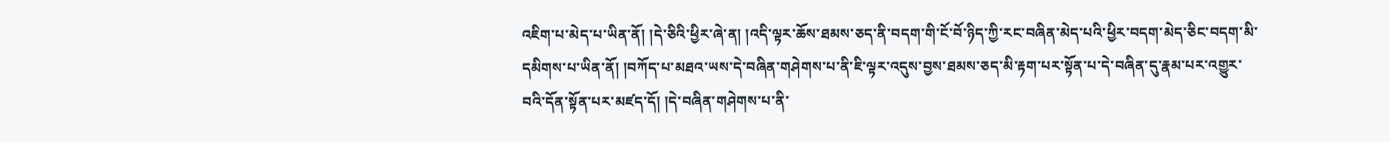འཇིག་པ་མེད་པ་ཡིན་ནོ། །དེ་ཅིའི་ཕྱིར་ཞེ་ན། །འདི་ལྟར་ཆོས་ཐམས་ཅད་ནི་བདག་གི་ངོ་བོ་ཉིད་ཀྱི་རང་བཞིན་མེད་པའི་ཕྱིར་བདག་མེད་ཅིང་བདག་མི་དམིགས་པ་ཡིན་ནོ། །བཀོད་པ་མཐའ་ཡས་དེ་བཞིན་གཤེགས་པ་ནི་ཇི་ལྟར་འདུས་བྱས་ཐམས་ཅད་མི་རྟག་པར་སྟོན་པ་དེ་བཞིན་དུ་རྣམ་པར་འགྱུར་བའི་དོན་སྟོན་པར་མཛད་དོ། །དེ་བཞིན་གཤེགས་པ་ནི་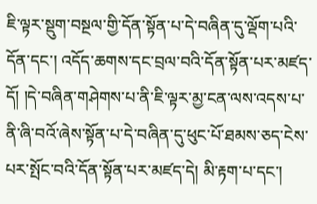ཇི་ལྟར་སྡུག་བསྔལ་གྱི་དོན་སྟོན་པ་དེ་བཞིན་དུ་ལྡོག་པའི་དོན་དང་། འདོད་ཆགས་དང་བྲལ་བའི་དོན་སྟོན་པར་མཛད་དོ། །དེ་བཞིན་གཤེགས་པ་ནི་ཇི་ལྟར་མྱ་ངན་ལས་འདས་པ་ནི་ཞི་བའོ་ཞེས་སྟོན་པ་དེ་བཞིན་དུ་ཕུང་པོ་ཐམས་ཅད་ངེས་པར་སྤོང་བའི་དོན་སྟོན་པར་མཛད་དེ། མི་རྟག་པ་དང་།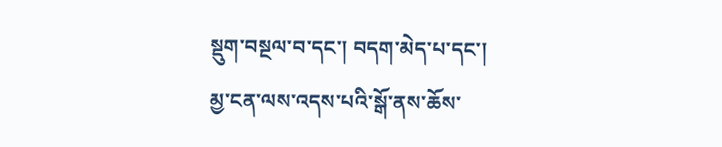སྡུག་བསྔལ་བ་དང་། བདག་མེད་པ་དང་། མྱ་ངན་ལས་འདས་པའི་སྒོ་ནས་ཆོས་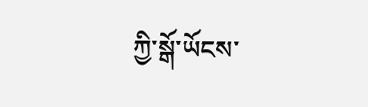ཀྱི་སྒོ་ཡོངས་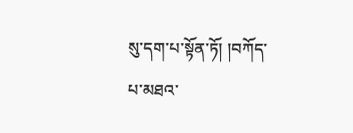སུ་དག་པ་སྟོན་ཏོ། །བཀོད་པ་མཐའ་